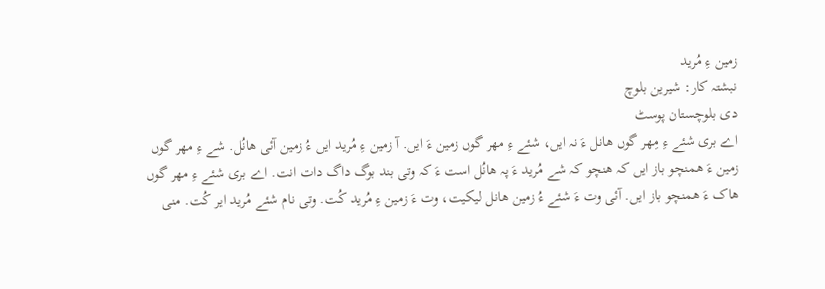زمین ءِ مُرید
نبشتہ کار: شیرین بلوچ
دی بلوچستان پوسٹ
اے بری شئے ءِ مِھر گوں ھانل ءَ نہ ایں، شئے ءِ مھر گوں زمین ءَ ایں. آ زمین ءِ مُرید ایں ءُ زمین آئی ھانُل. شے ءِ مھر گوں زمین ءَ ھمنچو باز ایں کہ ھنچو کہ شے مُرید ءَ پہ ھانُل است ءَ کہ وتی بند بوگ داگ دات انت. اے بری شئے ءِ مھر گوں ھاک ءَ ھمنچو باز ایں. آئی وت ءَ شئے ءُ زمین ھانل لیکیت، وت ءَ زمین ءِ مُرید کُت. وتی نام شئے مُرید ایر کُت. منی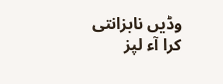وڈیں نابزانتی کرا آء لپز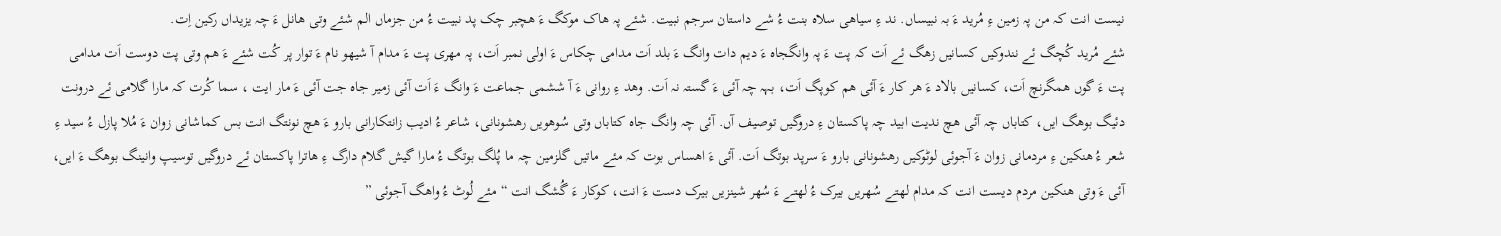نیست انت کہ من پہ زمین ءِ مُرید ءَ بہ نبیساں. ند ءِ سیاھی سلاہ بنت ءُ شے داستان سرجم نبیت. شئے پہ ھاک موکگ ءَ ھچبر چک پد نبیت ءُ من جزماں الم شئے وتی ھانل ءَ چہ یزیداں رکین اِت.
شئے مُرید کُچگ ئے نندوکیں کسانیں زھگ ئے اَت کہ پت ءَ پہ وانگجاہ ءَ دیم دات وانگ ءَ بلد اَت مدامی چکاس ءَ اولی نمبر اَت، پہ مھری پت ءَ مدام آ شیھو نام ءَ توار پر کُت شئے ءَ ھم وتی پت دوست اَت مدامی پت ءَ گوں ھمگرنچ اَت، کسانیں بالاد ءَ ھر کار ءَ آئی ھم کوپگ اَت، بہہ چہ آئی ءَ گستہ نہ اَت. وھد ءِ روانی ءَ آ ششمی جماعت ءَ وانگ ءَ اَت آئی زمیر جاہ جت آئی ءَ مار ایت ، سما کُرت کہ مارا گلامی ئے درونت دئیگ بوھگ ایں، کتاباں چہ آئی ھچ ندیت ابید چہ پاکستان ءِ دروگیں توصیف آں. آئی چہ وانگ جاہ کتاباں وتی سُوھویں رھشونانی، شاعر ءُ ادیب زانتکارانی بارو ءَ ھچ نونتگ انت بس کماشانی زوان ءَ مُلا پازل ءُ سید ءِ شعر ءُ ھنکین ءِ مردمانی زوان ءَ آجوئی لوٹوکیں رھشونانی بارو ءَ سرپد بوتگ اَت. آئی ءَ اھساس بوت کہ مئے ماتیں گلزمین چہ ما پُلگ بوتگ ءُ مارا گیش گلام دارگ ءِ ھاترا پاکستان ئے دروگیں توسیپ وانینگ بوھگ ءَ ایں، آئی ءَ وتی ھنکین مردم دیست انت کہ مدام لھتے سُھریں بیرک ءُ لھتے ءَ سُھر شینزیں بیرک دست ءَ انت، کوکار ءَ گُشگ انت “مئے لُوٹ ءُ واھگ آجوئی ”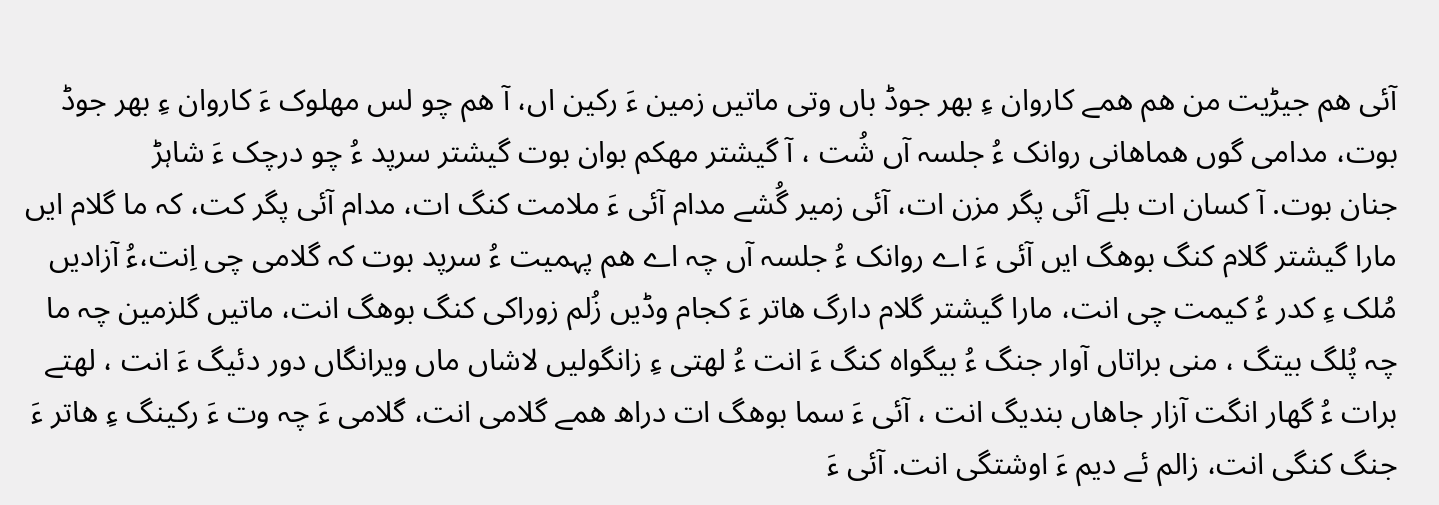آئی ھم جیڑیت من ھم ھمے کاروان ءِ بھر جوڈ باں وتی ماتیں زمین ءَ رکین اں، آ ھم چو لس مھلوک ءَ کاروان ءِ بھر جوڈ بوت، مدامی گوں ھماھانی روانک ءُ جلسہ آں شُت ، آ گیشتر مھکم بوان بوت گیشتر سرپد ءُ چو درچک ءَ شاہڑ
جنان بوت. آ کسان ات بلے آئی پگر مزن ات، آئی زمیر گُشے مدام آئی ءَ ملامت کنگ ات، مدام آئی پگر کت، کہ ما گلام ایں مارا گیشتر گلام کنگ بوھگ ایں آئی ءَ اے روانک ءُ جلسہ آں چہ اے ھم پہمیت ءُ سرپد بوت کہ گلامی چی اِنت،ءُ آزادیں مُلک ءِ کدر ءُ کیمت چی انت، مارا گیشتر گلام دارگ ھاتر ءَ کجام وڈیں زُلم زوراکی کنگ بوھگ انت، ماتیں گلزمین چہ ما چہ پُلگ بیتگ ، منی براتاں آوار جنگ ءُ بیگواہ کنگ ءَ انت ءُ لھتی ءِ زانگولیں لاشاں ماں ویرانگاں دور دئیگ ءَ انت ، لھتے برات ءُ گھار انگت آزار جاھاں بندیگ انت ، آئی ءَ سما بوھگ ات دراھ ھمے گلامی انت، گلامی ءَ چہ وت ءَ رکینگ ءِ ھاتر ءَ جنگ کنگی انت، زالم ئے دیم ءَ اوشتگی انت. آئی ءَ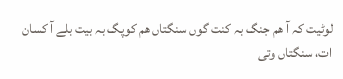لوٹیت کہ آ ھم جنگ بہ کنت گوں سنگتاں ھم کوپگ بہ بیت بلے آ کسان ات، سنگتاں وتی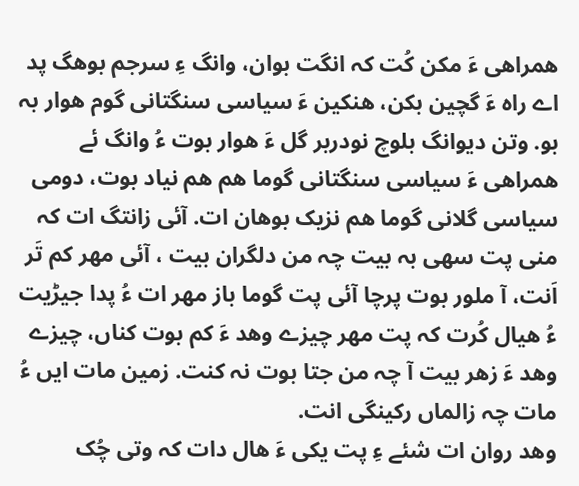ھمراھی ءَ مکن کُت کہ انگت بوان، وانگ ءِ سرجم بوھگ پد اے راہ ءَ گچین بکن، ھنکین ءَ سیاسی سنگتانی گوم ھوار بہ بو. وتن دیوانگ بلوچ نودربر گل ءَ ھوار بوت ءُ وانگ ئے ھمراھی ءَ سیاسی سنگتانی گوما ھم ھم نیاد بوت، دومی سیاسی گلانی گوما ھم نزیک بوھان ات. آئی زانتگ ات کہ منی پت سھی بہ بیت چہ من دلگران بیت ، آئی مھر کم تَر اَنت، آ ملور بوت پرچا آئی پت گوما باز مھر ات ءُ پدا جیڑیت ءُ ھیال کُرت کہ پت مھر چیزے وھد ءَ کم بوت کناں، چیزے وھد ءَ زھر بیت آ چہ من جتا بوت نہ کنت. زمین مات ایں ءُ مات چہ زالماں رکینگی انت.
وھد روان ات شئے ءِ پت یکی ءَ ھال دات کہ وتی چُک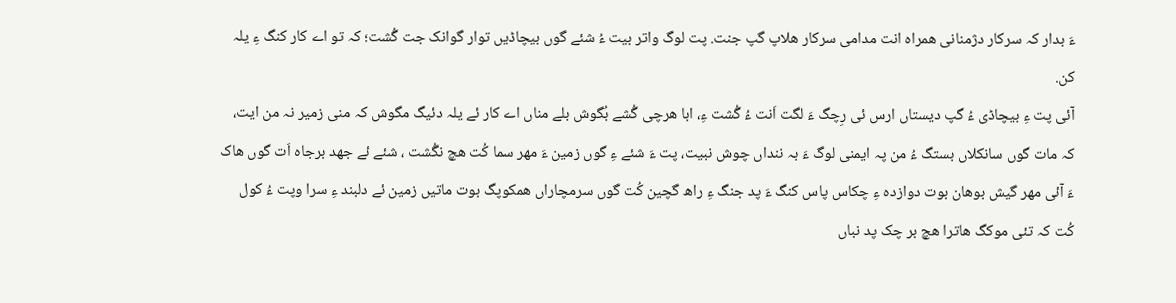ءَ بدار کہ سرکار دژمنانی ھمراہ انت مدامی سرکار ھلاپ گپ جنت. پت لوگ واتر بیت ءُ شئے گوں بیچاڈیں توار گوانک جت گُشت؛ کہ تو اے کار کنگ ءِ یلہ کن.
آئی پت ءِ بیچاڈی ءُ گپ دیستاں ارس ئی رِچگ ءَ لگت اَنت ءُ گُشت ءِ، ابا ھرچی گُشے بُگوش بلے مناں اے کار ئے یلہ دئیگ مگوش کہ منی زمیر نہ من ایت، کہ مات گوں سانکلاں بستگ ءُ من پہ ایمنی لوگ ءَ بہ ننداں چوش نبیت، پت ءَ شئے ءِ گوں زمین ءَ مھر سما کُت ھچ نگُشت ، شئے ئے جھد برجاہ اَت گوں ھاک ءَ آئی مھر گیش بوھان بوت دوازدہ ءِ چکاس پاس کنگ ءَ پد جنگ ءِ راھ گچین کُت گوں سرمچاراں ھمکوپگ بوت ماتیں زمین ئے دلبند ءِ سرا وپت ءُ کول کُت کہ تئی موکگ ھاترا ھچ بر چک پد نباں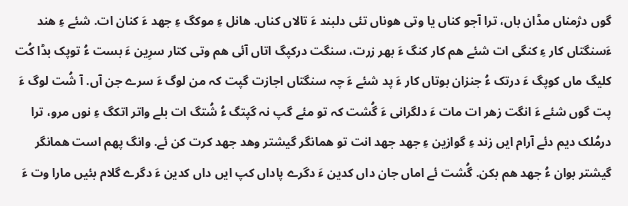گوں دژمناں مڈان باں، ترا آجو کناں یا وتی ھوناں تئی دلبند ءَ تالاں کناں. ھانل ءِ موکگ ءِ جھد ءَ کنان ات. شئے ءِ ھند ءَسنگتاں کار ءِ کنگی ات شئے ھم کار کنگ ءَ بھر زرت، سنگت درکپگ اتاں آئی ھم وتی کتار سرِین ءَ بست ءُ توپک بڈا کُت کلیگ ماں کوپگ ءَ درتک ءُ جنزان بوتاں کار ءَ پد شئے ءَ چہ سنگتاں اجازت گپت کہ من لوگ ءَ سرے جن آں. آ شُت لوگ ءَ پت گوں شئے ءَ انگت زھر ات مات ءَ دلگرانی ءَ گُشت کہ تو مئے گپ نہ گپتگ ءُ شُتگ ات بلے واتر اتکگ ءِ نوں مرو، ترا درمُلک دیم دئے آرام ایں زند ءِ گوازین ءِ جھد جھد انت تو ھمانگر گیشتر وھد جھد کرت کن ئے. وانگ پھم است ھمانگر گیشتر بوان ءُ جھد ھم بکن. گُشت ئے اماں جان داں کدین ءَ دگرے پاداں کپ ایں داں کدین ءَ دگرے گلام بئیں مارا وت ءَ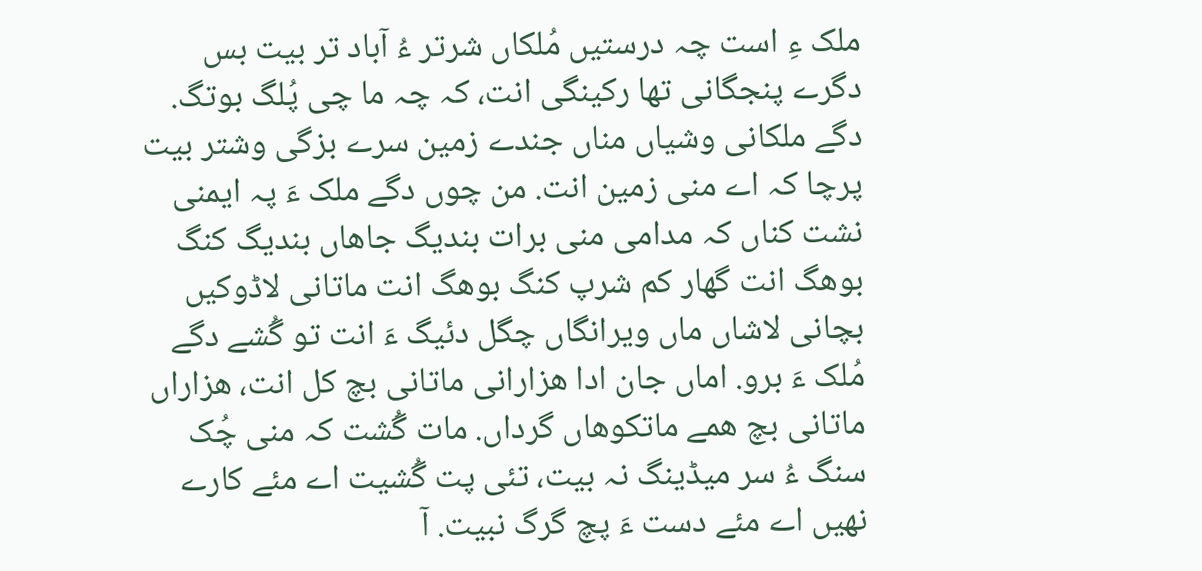ملک ءِ است چہ درستیں مُلکاں شرتر ءُ آباد تر بیت بس دگرے پنجگانی تھا رکینگی انت، کہ چہ ما چی پُلگ بوتگ. دگے ملکانی وشیاں مناں جندے زمین سرے بزگی وشتر بیت پرچا کہ اے منی زمین انت. من چوں دگے ملک ءَ پہ ایمنی نشت کناں کہ مدامی منی برات بندیگ جاھاں بندیگ کنگ بوھگ انت گھار کم شرپ کنگ بوھگ انت ماتانی لاڈوکیں بچانی لاشاں ماں ویرانگاں چگل دئیگ ءَ انت تو گُشے دگے مُلک ءَ برو. اماں جان ادا ھزارانی ماتانی بچ کل انت، ھزاراں ماتانی بچ ھمے ماتکوھاں گرداں. مات گُشت کہ منی چُک سنگ ءُ سر میڈینگ نہ بیت، تئی پت گُشیت اے مئے کارے نھیں اے مئے دست ءَ پچ گرگ نبیت. آ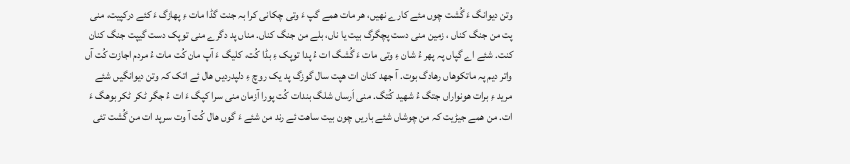وتن دیوانگ ءَ گُشت چوں مئے کارے نھیں، ھر مات ھمے گپ ءَ وتی چکانی کرا بہ جنت گڈا مات ءِ پھازگ ءَ کئے درکپیت، منی پت من جنگ کناں ، زمین منی دست پچگرگ بیت یا ناں، بلے من جنگ کناں. مناں پد دگرے منی توپک دست گیپت جنگ کنان کنت. شئے اے گپاں پہ پھر ءُ شان ءِ وتی مات ءَ گُشگ ات ءُ پدا توپک ءِ بڈا کُت، کلیگ ءَ آپ مان کُت مات ءُ مردم اجازت کُت آں واتر دیم پہ ماتکوھاں رھادگ بوت. آ جھد کنان ات ھپت سال گوزگ پد یک روچ ءِ دلپدردیں ھال ئے اتک کہ وتن دیوانگیں شئے مرید ءِ برات ھونواراں جتگ ءُ شھید کُتگ. منی اَرساں شلگ بندات کُت پورا آزمان منی سرا کپگ ءَ ات ءُ جگر ٹکر ٹکر بوھگ ءَ ات. من ھمے جیڑیت کہ من چوشاں شئے باریں چون بیت ساھت ئے رند من شئے ءَ گوں ھال کُت آ وت سرپد ات من گُشت تئی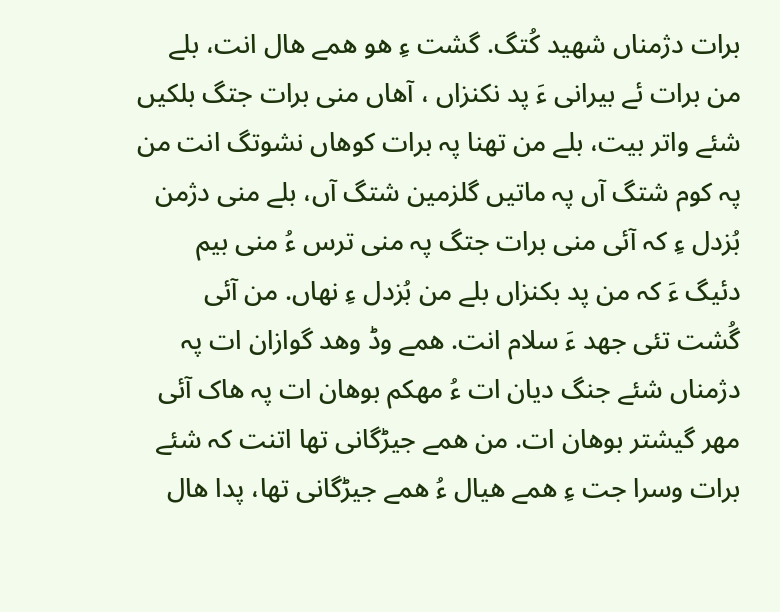برات دژمناں شھید کُتگ. گشت ءِ ھو ھمے ھال انت، بلے من برات ئے بیرانی ءَ پد نکنزاں ، آھاں منی برات جتگ بلکیں شئے واتر بیت، بلے من تھنا پہ برات کوھاں نشوتگ انت من پہ کوم شتگ آں پہ ماتیں گلزمین شتگ آں، بلے منی دژمن بُزدل ءِ کہ آئی منی برات جتگ پہ منی ترس ءُ منی بیم دئیگ ءَ کہ من پد بکنزاں بلے من بُزدل ءِ نھاں. من آئی گُشت تئی جھد ءَ سلام انت. ھمے وڈ وھد گوازان ات پہ دژمناں شئے جنگ دیان ات ءُ مھکم بوھان ات پہ ھاک آئی مھر گیشتر بوھان ات. من ھمے جیڑگانی تھا اتنت کہ شئے برات وسرا جت ءِ ھمے ھیال ءُ ھمے جیڑگانی تھا، پدا ھال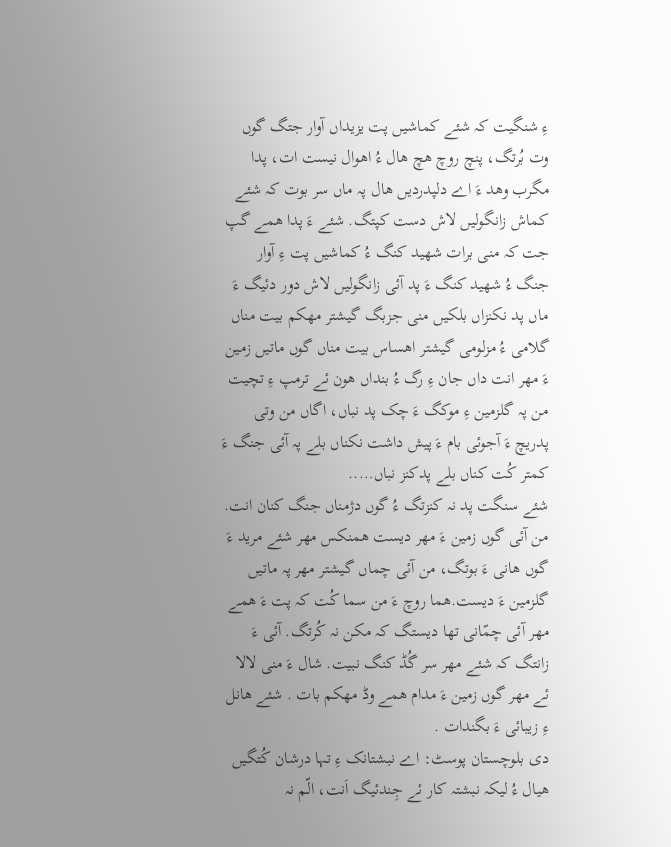ءِ شنگیت کہ شئے کماشیں پت یزیداں آوار جتگ گوں وت بُرتگ، پنچ روچ ھچ ھال ءُ اھوال نیست ات، پدا مگرب وھد ءَ اے دلپدردیں ھال پہ ماں سر بوت کہ شئے کماش زانگولیں لاش دست کپتگ. شئے ءَ پدا ھمے گپ جت کہ منی برات شھید کنگ ءُ کماشیں پت ءِ آوار جنگ ءُ شھید کنگ ءَ پد آئی زانگولیں لاش دور دئیگ ءَ ماں پد نکنزاں بلکیں منی جزبگ گیشتر مھکم بیت مناں گلامی ءُ مزلومی گیشتر اھساس بیت مناں گوں ماتیں زمین ءَ مھر انت داں جان ءِ رگ ءُ بنداں ھون ئے ترمپ ءِ تچیت من پہ گلزمین ءِ موکگ ءَ چک پد نباں، اگاں من وتی پدریچ ءَ آجوئی بام ءَ پیش داشت نکناں بلے پہ آئی جنگ ءَ کمتر کُت کناں بلے پدکنز نباں…..
شئے سنگت پد نہ کنزتگ ءُ گوں دژمناں جنگ کنان انت.
من آئی گوں زمین ءَ مھر دیست ھمنکس مھر شئے مرید ءَ گوں ھانی ءَ بوتگ، من آئی چماں گیشتر مھر پہ ماتیں گلزمین ءَ دیست.ھما روچ ءَ من سما کُت کہ پت ءَ ھمے مھر آئی چمّانی تھا دیستگ کہ مکن نہ کُرتگ. آئی ءَ زانتگ کہ شئے مھر سر گُڈ کنگ نبیت. شال ءَ منی لالا ئے مھر گوں زمین ءَ مدام ھمے وڈ مھکم بات . شئے ھانل ءِ زیبائی ءَ بگندات .
دی بلوچستان پوسٹ: اے نبشتانک ءِ تہا درشان کُتگیں ھیال ءُ لیکہ نبشتہ کار ئے جِندئیگ اَنت، الّم نہ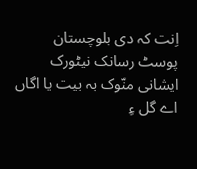اِنت کہ دی بلوچستان پوسٹ رسانک نیٹورک ایشانی منّوک بہ بیت یا اگاں اے گل ءِ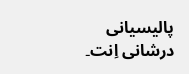پالیسیانی درشانی اِنت۔